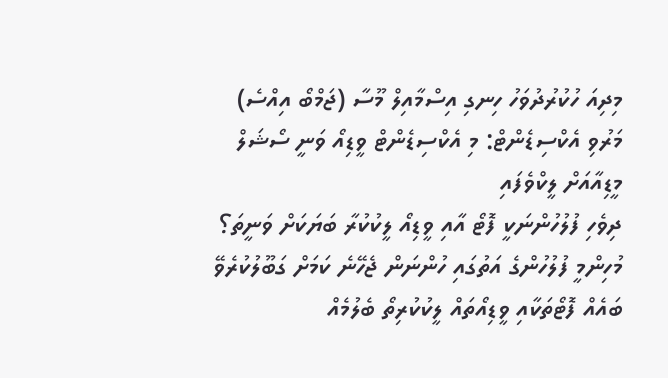މިދިއަ ހުކުރުދުވަހު ހިނގި އިސްމާއިލް މޫސާ (ޖަމްބޯ އިއްސެ) މަރުވި އެކްސިޑެންޓް: މި އެކްސިޑެންޓް ވީޑިއޯ ވަނީ ސޯޝަލް މީޑިއާއަށް ލީކްވެފައި
ދިވެހި ފުލުހުންނަކީ ފޮޓޯ އާއި ވީޑިއޯ ލީކުކުރާ ބަޔަކަށް ވަނީތަ؟
މުހިންމީ ފުލުހުންގެ އަތުގައި ހުންނަން ޖެހޭނެ ކަމަށް ގަބޫލުކުރެވޭ ބައެއް ފޮޓޯތަކާއި ވީޑިއޯތައް ލީކުކުރިތޯ ބެލުމެއް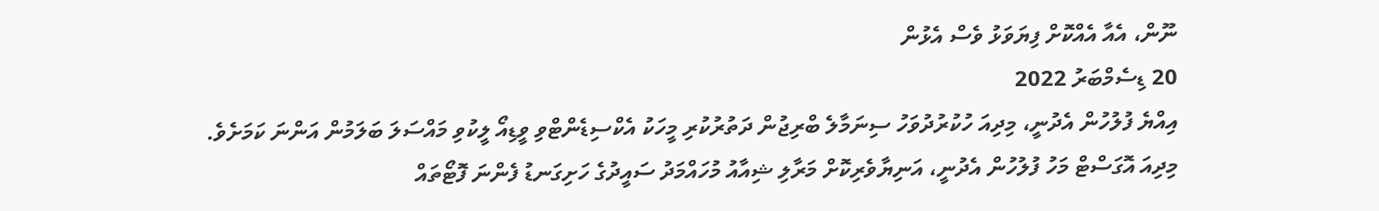ނޫން، އެއާ އެއްކޮށް ފިޔަވަޅު ވެސް އެޅުން
20 ޑިސެމްބަރު 2022
އިއްޔެ ފުލުހުން އެދުނީ، މިދިއަ ހުކުރުދުވަހު ސިނަމާލެ ބްރިޖުން ދަތުރުކުރި މީހަކު އެކްސިޑެންޓްވި ވީޑިއޯ ލީކުވި މައްސަލަ ބަލަމުން އަންނަ ކަމަށެވެ.
މިދިއަ އޮގަސްޓް މަހު ފުލުހުން އެދުނީ، އަނިޔާވެރިކޮށް މަރާލި ޝިއާއު މުހައްމަދު ސައީދުގެ ހަށިގަނޑު ފެންނަ ފޮޓޯތައް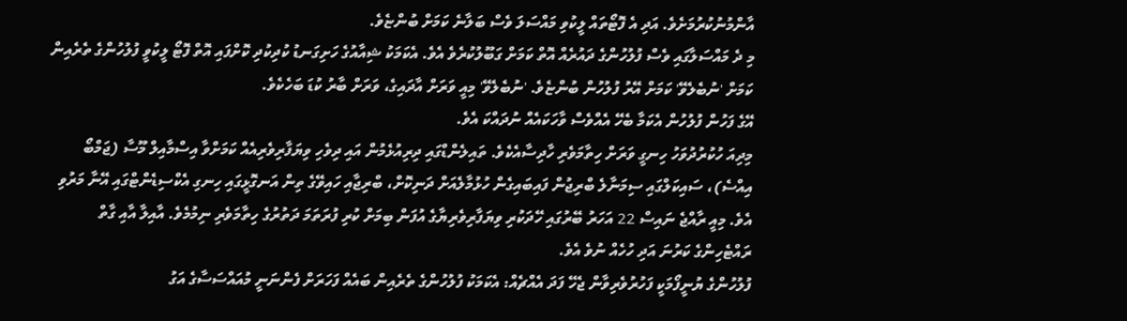އާންމުނުކުރުމަށެވެ. އަދި އެ ފޮޓޯތައް ލީކުވި މައްސަލަ ވެސް ބަލާނެ ކަމަށް ބުންޏެވެ.
މި ދެ މައްސަލާގައި ވެސް ފުލުހުންގެ ދައުރެއް އޮތް ކަމަށް ގަބޫލުކުރެވެ އެވެ. އެކަމަކު ޝިއާއުގެ ހަށިގަނޑު ކުދިކުދި ކޮށްފައި އޮތް ފޮޓޯ ލީކުވީ ފުލުހުންގެ ތެރެއިން ކަމަށް 'ނުބެލެވޭ' ކަމަށް އޭރު ފުލުހުން ބުންޏެވެ. 'ނުބެލެވޭ' މިއީ ވަރަށް އާދައިގެ، ވަރަށް ބާރު ކުޑަ ބަހެކެވެ.
އޭގެ ފަހުން ފުލުހުން އެކަމާ ބެހޭ އެއްވެސް ވާހަކައެއް ނުދައްކަ އެވެ.
މިދިއަ ހުކުރުދުވަހު ހިނގީ ވަރަށް ހިތާމަވެރި ހާދިސާއެކެވެ. ތައިލެންޑްގައި ދިރިއުޅެމުން އައި ދިވެހި ވިޔަފާރިވެރިއެއް ކަމަށްވާ އިސްމާއިލް މޫސާ (ޖަމްބޯ އިއްސެ)، ސައިކަލްގައި ސިމަނާލެ ބްރިޖުން ފައިބައިގެން ހުޅުމާލެއަށް ދަނިކޮށް، ބްރިޖާއި ހައިވޭގެ ތިން އަނގޮޅީގައި ހިނގި އެކްސިޑެންޓްގައި އޭނާ މަރުވި އެވެ. މިއީ ރާއްޖެ ނައިސް 22 އަހަރު ބޭރުގައި ހޭދަކުރި ވިޔަފާރިވެރިޔާގެ އުފަން ބިމަށް ކުރި ފުރަތަމަ ދަތުރުގެ ހިތާމަވެރި ނިމުމެވެ. އާއިލާ އާއި ގާތް ރައްޓެހިންގެ ކަރުނަ އަދި ހުހެއް ނުވެ އެވެ.
ފުލުހުންގެ ޔުނީފޯމަކީ ފަހުރުވެރިވާން ޖެހޭ ފަދަ އެއްޗެއް: އެކަމަކު ފުލުހުންގެ ތެރެއިން ބައެއް ފަހަރަށް ފެންނަނީ މުއައްސަސާގެ އަގު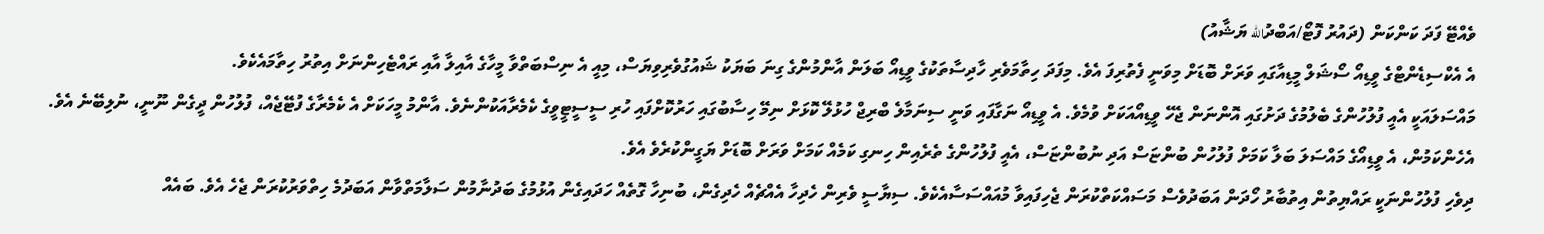ވެއްޓޭ ފަދަ ކަންކަން (ދައުރު ފޮޓޯ/އަބްދުالله ޔަޝާއު)
އެ އެކްސިޑެންޓްގެ ވީޑިއޯ ސޯޝަލް މީޑިއާގައި ވަރަށް ބޮޑަށް މިވަނީ ފެތުރިފަ އެވެ. މިފަދަ ހިތާމަވެރި ހާދިސާތަކުގެ ވީޑިއޯ ބަލަން އާންމުންގެ ގިނަ ބަޔަކު ޝައުގުވެރިވިޔަސް، މިއީ އެ ނިސްބަތްވާ މީހާގެ އާއިލާ އާއި ރައްޓެހިންނަށް އިތުރު ހިތާމައެކެވެ.
މައްސަލައަކީ އެއީ ފުލުހުންގެ ބެލުމުގެ ދަށުގައި އޮންނަން ޖެހޭ ވީޑިއޯއަކަށް ވުމެވެ. އެ ވީޑިއޯ ނަގާފައި ވަނީ ސިނަމާލެ ބްރިޖް ހުޅުލޭ ކޮޅަށް ނިމޭ ހިސާބުގައި ހަރުކޮށްފައި ހުރި ސީސީޓީވީގެ ކެމެރާއަކުންނެވެ. އާންމު މީހަކަށް އެ ކެމެރާގެ ފުޓޭޖެއް، ފުލުހުން ދީގެން ނޫނީ، ނުލިބޭނެ އެވެ. އެހެންކަމުން، އެ ވީޑިއޯގެ މައްސަލަ ބަލާ ކަމަށް ފުލުހުން ބުންޏަސް އަދި ނުބުންޏަސް، އެއީ ފުލުހުންގެ ތެރެއިން ހިނގި ކަމެއް ކަމަށް ވަރަށް ބޮޑަށް ޔަގީންކުރެވެ އެވެ.
ދިވެހި ފުލުހުންނަކީ ރައްޔިތުން އިތުބާރު ހޯދަން އަބަދުވެސް މަސައްކަތްކުރަން ޖެހިފައިވާ މުއައްސަސާއެކެވެ. ސިޔާސީ ވެރިން ހެދިހާ އެއްޗެއް ހެދިގެން، ބުނިހާ ގޮތެއް ހަދައިގެން އުޅުމުގެ ބަދުނާމުން ސަލާމަތްވާން އަބަދުމެ ހިތްވަރުކުރަން ޖެހެ އެވެ. ބައެއް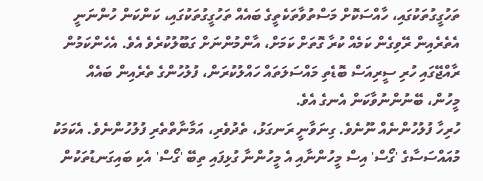ތަހުގީގުތަކުގައި، ހާއްސަކޮށް މަސްތުވާތަކެތީގެ ބައެއް ތަހުގީގުތަކުގައި، ކަންކަން ހުންނަނީ އެތެރެއިން ރޭވިގެން ކަމެއް ކުރާ ގޮތަށް ކަމަށް، އާންމުންނަށް ގަބޫލުކުރެވެ އެވެ. އެހެންކަމުން ރާއްޖޭގައި ހުރި ސީރިއަސް ބޮޑެތި މައްސަލަތައް ހައްލުކުރަން، ފުލުހުންގެ ތެރެއިން ބައެއް މީހުން، ބޭނުންނުވާކަން އެނގެ އެވެ.
ހުރިހާ ފުލުހުންނެއް ނޫނެވެ. ގިނަވާނީ ރަނގަޅު، ތެދުވެރި، އަމާނާތްތެރި ފުލުހުންނެވެ. އެކަމަކު މުއައްސަސާގެ 'ގޯސް' އިސް މީހުންނާއި އެ މީހުންނާ ގުޅިފައި ތިބޭ 'ގޯސް' އެކި ބައިގަނޑުތަކުން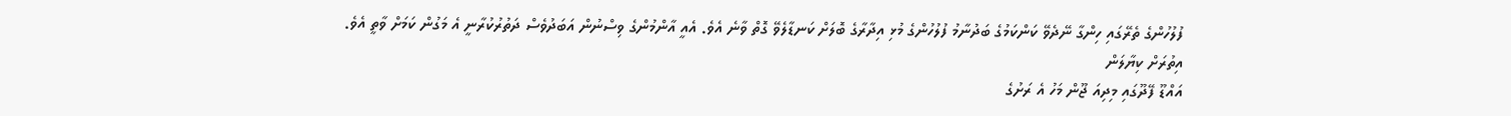ފުލުހުންގެ ތެރޭގައި ހިންގާ ނޭދެވޭ ކަންކަމުގެ ބަދުނާމު ފުލުހުންގެ މުޅި އިދާރާގެ ބޮލަށް ކަނޑާލެވޭ ގޮތް ވާނެ އެވެ. އެއީ އާންމުންގެ ވިސްނުން އަބަދުވެސް ދަތުރުކުރާނީ އެ މަގުން ކަމަށް ވާތީ އެވެ.
އިތުރަށް ކިޔާލަން
އައްޑޫ ފޭދޫގައި މިދިއަ ޖޫން މަހު އެ ރަށުގެ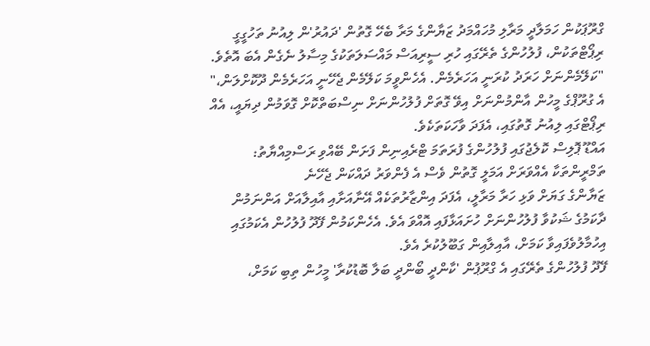ގްރޫޕަކުން ހަމަލާދީ މަރާލި މުހައްމަދު ޒަޔާންގެ މަރާ ބެހޭ ގޮތުން 'ދައުރު'ން ލިއުނު ތަހުގީގީ ރިޕޯޓްތަކުން، ފުލުހުންގެ ތެރޭގައި ހުރި ސީރިއަސް މައްސަލަތަކުގެ މިސާލު ނެގެން އެބަ އޮތެވެ.
"ކަލޭމެންނަށް ހަރަދު ކުރަނީ އަހަރެމެން. އެހެންވީމަ ކަލޭމެން ޖެހޭނީ އަހަރެމެން ދޫކޮށްލަން،" އެ ގުރޫޕްގެ މީހުން އާންމުންނަށް އިވޭ ގޮތަށް ފުލުހުންނަށް ނިސްބަތްކޮށް ގޮވަމުން ދިޔައީ، އެއް ރިޕޯޓްގައި ލިއުނު ގޮތުގައި، އެފަދަ ވާހަކަތަކެވެ.
އައްޑޫ ޕޮލިސް ކޮލެޖުގައި ފުލުހުންގެ ފުރަތަމަ ޓްރެއިނިން ފަށަން ބޭއްވި ރަސްމިއްޔާތު: ތަމްރީންތަކާ އެއްވަރަށް އަމަލީ ގޮތުން ވެސް އެ ފެންވަރު ދައްކަން ޖެހޭނެ
ޒަޔާންގެ ގަޔަށް ވަޅި ހަރާ މަރާލީ، އެފަދަ އިންޒާރުތަކެއް އޭނާއަށާއި އާއިލާއަށް އަންނަމުން ދާކަމުގެ ޝަކުވާ ފުލުހުންނަށް ހުށައަޅާފައި އޮއްވަ އެވެ. އެހެންކަމުން ފޭދޫ ފުލުހުން އެކަމުގައި އިހުމާލުވެފައިވާ ކަމަށް، އާއިލާއިން ގަބޫލުކުރެ އެވެ.
ފޭދޫ ފުލުހުންގެ ތެރޭގައި އެ ގްރޫޕުން 'ކާންދީ ބޯންދީ ބަލާ ބޮޑުކުރާ' މީހުން ތިބި ކަމަށް،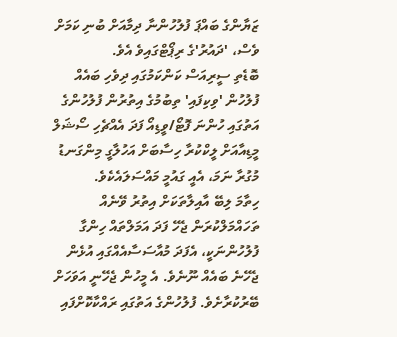ޒަޔާންގެ ބައްޕަ ފުލުހުންނާ ދިމާއަށް ބުނި ކަމަށް ވެސް، 'ދައުރު'ގެ ރިޕޯޓްގައިވެ އެވެ.
ބޮޑެތި ސީރިއަސް ކަންކަމުގައި ދިވެހި ބައެއް ފުލުހުން 'ވިކިފައި' ތިބުމުގެ އިތުރުން ފުލުހުންގެ އަތުގައި ހުންނަ ފޮޓޯ/ވީޑިއޯ ފަދަ އެއްޗެހި ސޯޝަލް މީޑިއާއަށް ލީކްކުރާ ހިސާބަށް އަހުލާގީ މިންގަނޑު މުގުރާ ނަމަ، އެއީ ގައުމީ މައްސަލައެކެވެ.
ހިތާމަ ލިބޭ އާއިލާތަކަށް އިތުރު ވޭނެއް ތަހައްމަލްކުރަން ޖެހޭ ފަދަ އަމަލްތައް ހިންގާ ފުލުހުންނަކީ، އެފަދަ މުއާސަސާއެއްގައި އުޅެން ޖެހޭނެ ބައެއް ނޫނެވެ. އެ މީހުން ޖެހޭނީ އަވަހަށް ބޭރުކުރާށެވެ. ފުލުހުންގެ އަތުގައި ރައްކާކޮށްފައި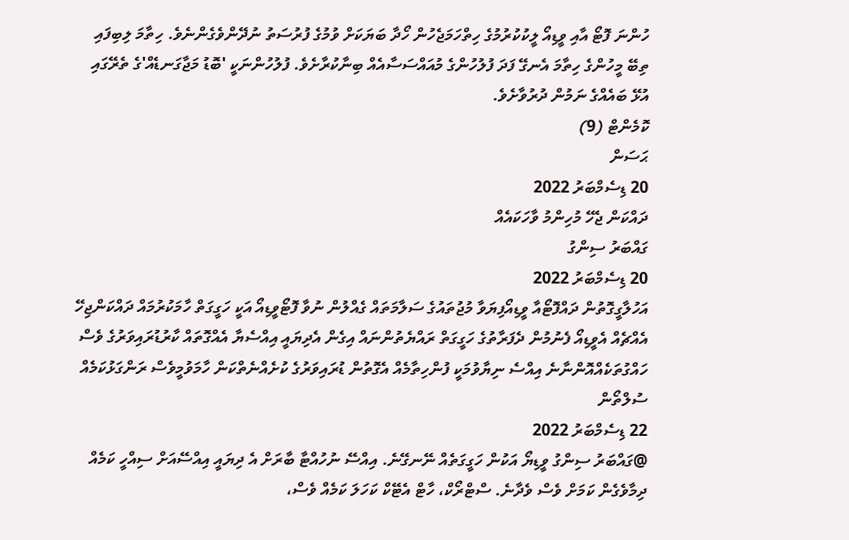ހުންނަ ފޮޓޯ އާއި ވީޑިއޯ ލީކުކުރުމުގެ ހިތްހަމަޖެހުން ހޯދާ ބަޔަކަށް ވުމުގެ ފުރުސަތު ނުދޭންވެގެންނެވެ. ހިތާމަ ލިބިފައި ތިބޭ މީހުންގެ ހިތާމަ އެނގޭ ފަދަ ފުލުހުންގެ މުއައްސަސާއެއް ބިނާކުރާށެވެ. ފުލުހުންނަކީ 'ބޮޑު މަޖާގަނޑެއް'ގެ ތެރޭގައި އުޅޭ ބައެއްގެ ނަމުން ދުރުވާށެވެ.
ކޮމެންޓް (9)
ޙަސަން
20 ޑިސެމްބަރު 2022
ދައްކަން ޖެހޭ މުހިންމު ވާހަކައެއް
ގައްބަރު ސިންގު
20 ޑިސެމްބަރު 2022
އަހުލާގީގޮތުން ދައްފޮޓޯއާ ވީޑިއޯފިޔަވާ މުޖުތައުގެ ސަލާމަތައް ގެއްލުން ނުވާ ފޮޓޯވީޑިއޯ އަކީ ހަގީގަތް ހާމަކުރުމައް ދައްކަންޖިހޭ އެއްޗެއް އެވީޑިއޯ ފެނުމުން ދެފަރާތުގެ ހަގީގަތް ރައްޔެތުންނައް އިގެން އެދިޔައީ އިއްސެޔާ އެއްގޮތައް ކާރުޑުރައިވަރުގެ ވެސް ހައްގުތަކެއްއޮންނާނެ އިއްސެ ނިޔާވުމަކީ ފުންހިތާމެއް އެގޮތުން ޑުރައިވަރުގެ ކުށެއްނެތްކަން ހާމަވުމީވެސް ރަންގަޅުކަމެއް
ސުލްތޯން
22 ޑިސެމްބަރު 2022
@ގައްބަރު ސިންގު ވީޑިޔޯ އަކުން ހަގީގަތެއް ނޭނގޭނެ. އިއްސޭ ނުހުއްޓާ ބާރަށް އެ ދިޔައީ އިއްސޭއަށް ސިއްހީ ކަމެއް ދިމާވެގެން ކަމަށް ވެސް ވެދާނެ. ސްޓްރޯކް، ހާޓް އެޓޭކް ކަހަލަ ކަމެއް ވެސް،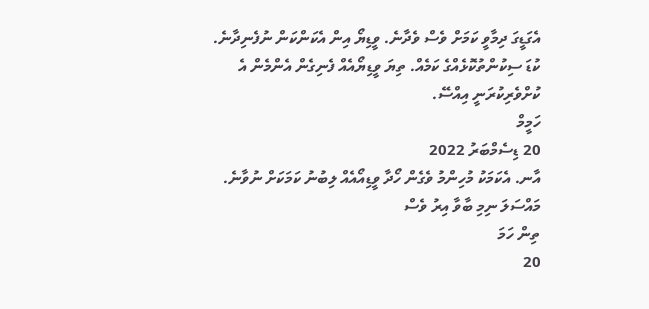އެގަޑީގަ ދިމާވީ ކަމަށް ވެސް ވެދާނެ. ވީޑިޔޯ އިން އެކަންކަން ނުފެނިދާނެ. ކުޑަ ސިކުންތުކޮޅެއްގެ ކަމެއް. ތިޔަ ވީޑިޔޯއެއް ފެނިގެން އެންމެން އެ ކުށްވެރިކުރަނީ އިއްސޭ.
ހަމީމް
20 ޑިސެމްބަރު 2022
އާނ. އެކަމަކު މުހިންމު ވެގެން ހޯދާ ވީޑިއޯއެއް ލިބުނު ކަމަކަށް ނުވާނެ. މައްސަލަ ނިމި ބާވާ އިރު ވެސް
ތިން ހަމަ
20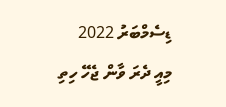ޑިސެމްބަރު 2022
މިއީ ދެރަ ވާން ޖެހޭ ހިތި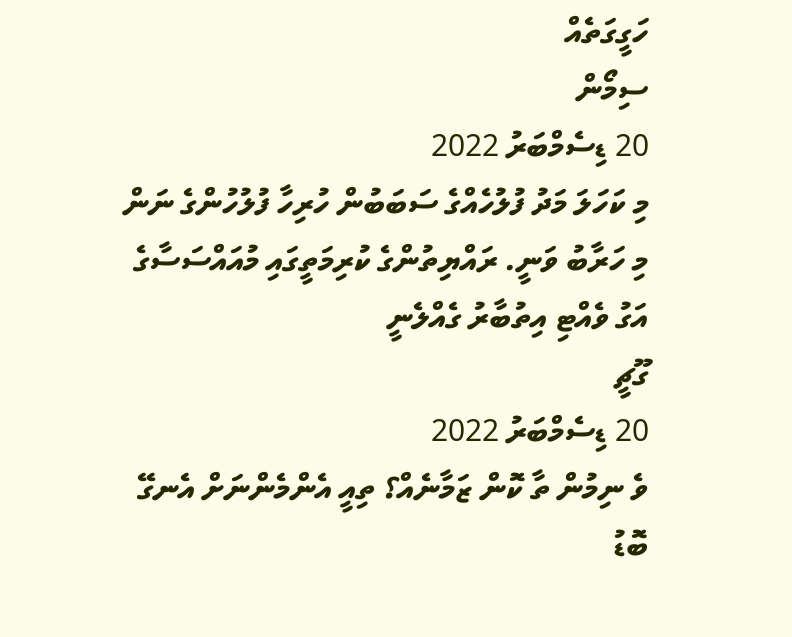ހަގީގަތެއް
ސިމޯން
20 ޑިސެމްބަރު 2022
މި ކަހަލަ މަދު ފުލުހެއްގެ ސަބަބުން ހުރިހާ ފުލުހުންގެ ނަން މި ހަރާބު ވަނީ. ރައްޔިތުންގެ ކުރިމަތީގައި މުއައްސަސާގެ އަގު ވެއްޓި އިތުބާރު ގެއްލެނީ
ގޫޗީ
20 ޑިސެމްބަރު 2022
ވެ ނިމުން ތާ ކޮން ޒަމާނެއް؟ ތިއީ އެންމެންނަށް އެނގޭ ބޮޑު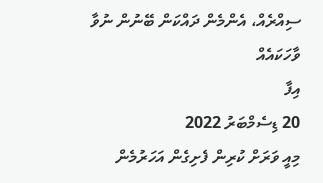ސިއްރެއް، އެންމެން ދައްކަން ބޭނުން ނުވާ ވާހަކައެއް
އިފާ
20 ޑިސެމްބަރު 2022
މިއީ ވަރަށް ކުރިން ފެށިގެން އަހަރުމެން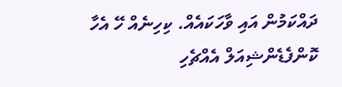ދައްކަމުން އައި ވާހަކައެއް. ކިހިނެއް ހޭ އެހާ ކޮންފެޑެންޝިއަލް އެއްޗެހި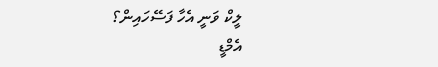ލީކް ވަނީ އެހާ ފަސޭހައިން؟
އެމްޑީ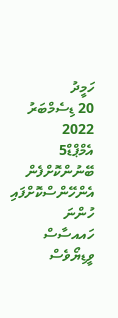ހަމީދު
20 ޑިސެމްބަރު 2022
އެމްޕްޑް5 ބޭނުންކޮށްފެން އެންހޭންސްކޮށްފައި ހުންނަ ހައއސާސް ވީޑިޔޯވެސް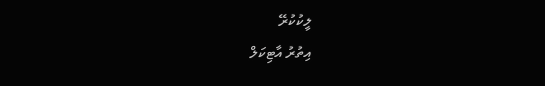ލީކުކުރޭ
އިތުރު އާޓިކަލް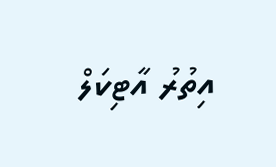އިތުރު އާޓިކަލް